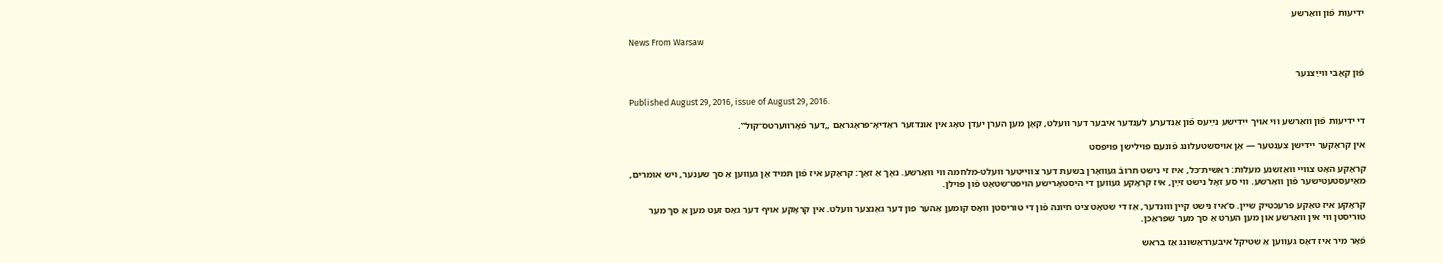ידיעות פֿון וואַרשע

News From Warsaw


פֿון קאָבי ווײַצנער

Published August 29, 2016, issue of August 29, 2016.

די ידיעות פֿון וואַרשע ווי אויך ייִדישע נײַעס פֿון אַנדערע לענדער איבער דער וועלט, קאָן מען הערן יעדן טאָג אין אונדזער ראַדיאָ־פּראָגראַם „דער פֿאָרווערטס־קול‟.

אין קראָקער ייִדישן צענטער — אַן אויסשטעלונג פֿונעם פּוילישן פּויפּסט

קראָקע האָט צוויי וואַזשנע מעלות: ראשית־כּל, איז זי נישט חרובֿ געוואָרן בשעת דער צווייטער וועלט-מלחמה ווי וואַרשע. נאָך אַ זאַך: קראָקע איז פֿון תּמיד אָן געווען אַ סך שענער, ויש אומרים, מאַיעסטעטישער פֿון וואַרשע. ווי סע זאָל נישט זײַן, איז קראָקע געווען די היסטאָרישע הויפּט־שטאָט פֿון פּוילן.

קראָקע איז טאַקע פּרעכטיק שיין. ס’איז נישט קיין וווּנדער, אַז די שטאָט ציט חיונה פֿון די טוריסטן וואָס קומען אַהער פון דער גאַנצער וועלט. אין קראָקע אויף דער גאַס זעט מען אַ סך מער טוריסטן ווי אין וואַרשע און מען הערט אַ סך מער שפּראַכן.

פֿאַר מיר איז דאָס געווען אַ שטיקל איבערראַשונג אַז בראש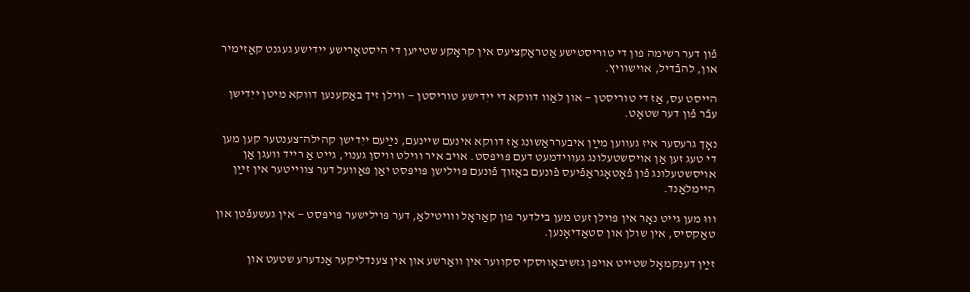פֿון דער רשימה פון די טוריסטישע אַטראַקציעס אין קראָקע שטייען די היסטאָרישע ייִדישע געגנט קאַזימיר און, להבֿדיל, אוישוויץ.

הייסט עס, אַז די טוריסטן — און לאַוו דווקא די ייִדישע טוריסטן — ווילן זיך באַקענען דווקא מיטן ייִדישן עבֿר פֿון דער שטאָט.

נאָך גרעסער איז געווען מײַן איבערראַשונג אַז דווקא אינעם שיינעם, נײַעם ייִדישן קהילה־צענטער קען מען די טעג זען אַן אויסשטעלונג געווידמעט דעם פּויפּסט. אויב איר ווילט וויסן גענוי, גייט אַ רייד וועגן אַן אויסשטעלונג פֿון פֿאָטאָגראַפֿיעס פֿונעם באַזוך פֿונעם פּוילישן פּויפּסט יאַן פּאַוועל דער צווייטער אין זײַן היימלאַנד.

וווּ מען גייט נאָר אין פּוילן זעט מען בילדער פון קאַראָל ווויטילאַ, דער פּוילישער פּויפּסט — אין געשעפֿטן און טאַקסיס, אין שולן און סטאַדיאָנען.

זײַן דענקמאָל שטייט אויפן גזשיבאָווסקי סקווער אין וואַרשע און אין צענדליקער אַנדערע שטעט און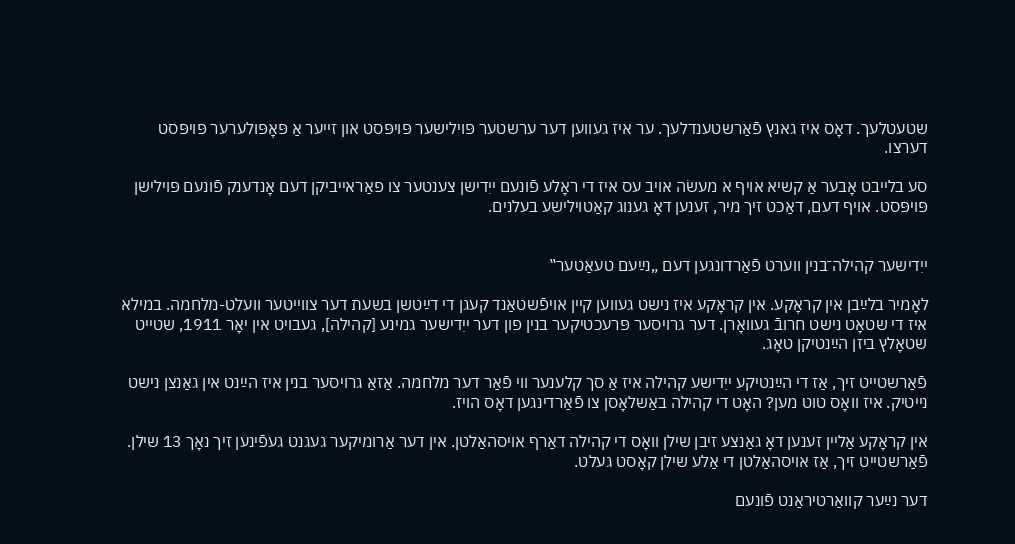שטעטלעך. דאָס איז גאנץ פֿאַרשטענדלעך. ער איז געווען דער ערשטער פּוילישער פּויפּסט און זייער אַ פּאָפּולערער פּויפּסט דערצו.

סע בלייבט אָבער אַ קשיא אויף א מעשׂה אויב עס איז די ראָלע פֿונעם ייִדישן צענטער צו פאַראייביקן דעם אָנדענק פֿונעם פּוילישן פּויפּסט. אויף דעם, דאַכט זיך מיר, זענען דאָ גענוג קאַטוילישע בעלנים.


ייִדישער קהילה־בנין ווערט פֿאַרדונגען דעם „נײַעם טעאַטער‟

לאָמיר בלײַבן אין קראָקע. אין קראָקע איז נישט געווען קיין אויפֿשטאַנד קעגן די דײַטשן בשעת דער צווייטער וועלט-מלחמה. במילא איז די שטאָט נישט חרובֿ געוואָרן. דער גרויסער פּרעכטיקער בנין פון דער ייִדישער גמינע [קהילה], געבויט אין יאָר 1911, שטייט שטאָלץ ביזן הײַנטיקן טאָג.

פֿאַרשטייט זיך, אַז די הײַנטיקע ייִדישע קהילה איז אַ סך קלענער ווי פֿאַר דער מלחמה. אַזאַ גרויסער בנין איז הײַנט אין גאַנצן נישט נייטיק. איז וואָס טוט מען? האָט די קהילה באַשלאָסן צו פֿאַרדינגען דאָס הויז.

אין קראָקע אַליין זענען דאָ גאַנצע זיבן שילן וואָס די קהילה דאַרף אויסהאַלטן. אין דער אַרומיקער געגנט געפֿינען זיך נאָך 13 שילן. פֿאַרשטייט זיך, אַז אויסהאַלטן די אַלע שילן קאָסט געלט.

דער נײַער קוואַרטיראַנט פֿונעם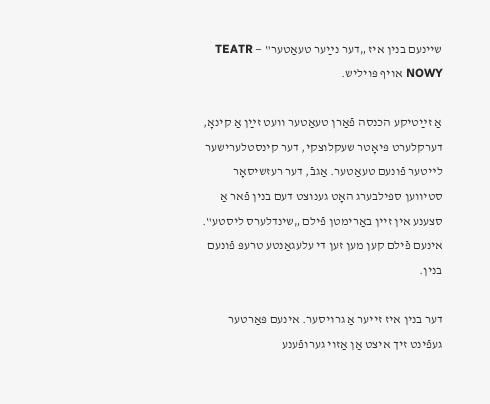שיינעם בנין איז „דער נײַער טעאַטער‟ — TEATR NOWY אויף פּויליש.

אַ זײַטיקע הכנסה פֿאַרן טעאַטער וועט זײַן אַ קינאָ, דערקלערט פּיאָטר שעקלוצקי, דער קינסטלערישער לײטער פֿונעם טעאַטער. אַגבֿ, דער רעזשיסאָר סטיווען ספּילבערג האָט גענוצט דעם בנין פֿאר אַ סצענע אין זיין באַרימטן פֿילם „שינדלערס ליסטע‟. אינעם פֿילם קען מען זען די עלעגאַנטע טרעפּ פֿונעם בנין.

דער בנין איז זייער אַ גרויסער. אינעם פּאַרטער געפֿינט זיך איצט אַן אַזוי גערופֿענע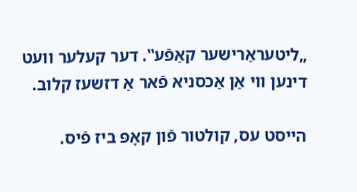„ליטעראַרישער קאַפֿע‟. דער קעלער וועט דינען ווי אַן אַכסניא פֿאר אַ דזשעז קלוב.

הייסט עס, קולטור פֿון קאָפּ ביז פֿיס.